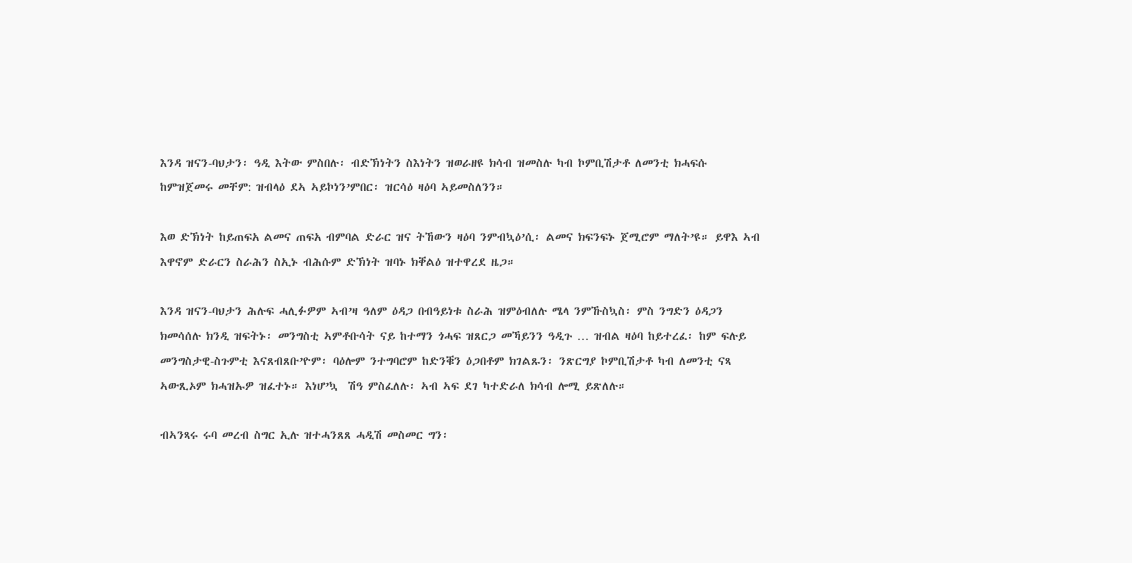እንዳ ዝናን-ባህታን፡ ዓዲ እትው ምስበሉ፡ ብድኽነትን ስእነትን ዝወራዘዩ ክሳብ ዝመስሉ ካብ ኮምቢሽታቶ ለመንቲ ክሓፍሱ ከምዝጀመሩ መቸም: ዝብላዕ ደኣ ኣይኮነን’ምበር፡ ዝርሳዕ ዛዕባ ኣይመስለንን።

እወ ድኽነት ከይጠፍአ ልመና ጠፍአ ብምባል ድራር ዝና ትኸውን ዛዕባ ንምብኳዕ’ሲ፡ ልመና ክፍንፍኑ ጀሚሮም ማለት’ዩ። ይዋእ ኣብ እዋኖም ድራርን ስራሕን ስኢኑ ብሕሱም ድኽነት ዝባኑ ክቐልዕ ዝተዋረደ ዜጋ።

እንዳ ዝናን-ባህታን ሕሉፍ ሓሊፉዎም ኣብ’ዛ ዓለም ዕዳጋ በብዓይነቱ ስራሕ ዝምዕብለሉ ሜላ ንምኹስኳስ፡ ምስ ንግድን ዕዳጋን ክመሳሰሉ ክንዲ ዝፍትኑ፡ መንግስቲ ኣምቶቡሳት ናይ ከተማን ጎሓፍ ዝጸርጋ መኻይንን ዓዲጉ … ዝብል ዛዕባ ከይተረፈ፡ ከም ፍሉይ መንግስታዊ-ስጉምቲ እናጸብጸቡ’ዮም፡ ባዕሎም ንተግባሮም ከድንቑን ዕጋበቶም ክገልጹን፡ ንጽርግያ ኮምቢሽታቶ ካብ ለመንቲ ናጻ ኣውጺኦም ክሓዝኡዎ ዝፈተኑ። እነሆ’ኳ  ሽዓ ምስፈለሉ፡ ኣብ ኣፍ ደገ ካተድራለ ክሳብ ሎሚ ይጽለሉ።

ብኣንጻሩ ሩባ መረብ ስግር ኢሉ ዝተሓንጸጸ ሓዲሽ መስመር ግን፡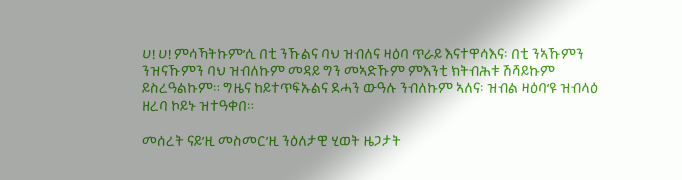ሀ! ሀ! ምሳኻትኩም’ሲ በቲ ንኹልና ባህ ዝብለና ዛዕባ ጥራይ እናተዋሳእና፡ በቲ ንኣኹምን ንዝናኹምን ባህ ዝብለኩም መዳይ ግን መኣድኹም ምእንቲ ክትብሕቱ ሽሻይኩም ይስረዓልኩም። ግዜና ከይተጥፍኡልና ደሓን ውዓሉ ንብለኩም ኣለና፡ ዝብል ዛዕባ’ዩ ዝብላዕ ዘረባ ኮይኑ ዝተዓቀበ።

መሰረት ናይ’ዚ መስመር’ዚ ንዕለታዊ ሂወት ዜጋታት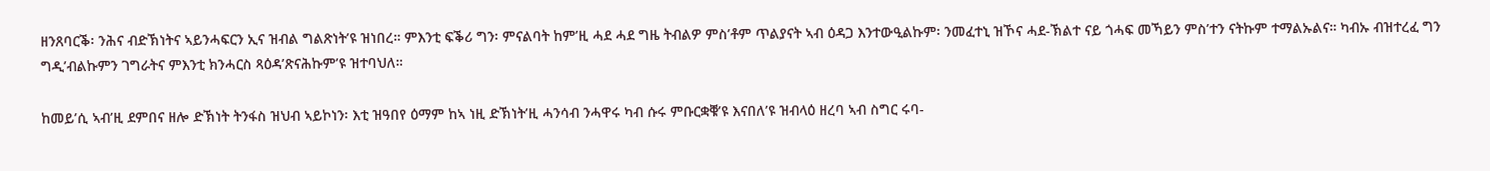ዘንጸባርቕ፡ ንሕና ብድኽነትና ኣይንሓፍርን ኢና ዝብል ግልጽነት’ዩ ዝነበረ። ምእንቲ ፍቕሪ ግን፡ ምናልባት ከም’ዚ ሓደ ሓደ ግዜ ትብልዎ ምስ’ቶም ጥልያናት ኣብ ዕዳጋ እንተውዒልኩም፡ ንመፈተኒ ዝኾና ሓደ-ኽልተ ናይ ጎሓፍ መኻይን ምስ’ተን ናትኩም ተማልኡልና። ካብኡ ብዝተረፈ ግን ግዲ’ብልኩምን ገግራትና ምእንቲ ክንሓርስ ጻዕዳ’ጽናሕኩም’ዩ ዝተባህለ።

ከመይ’ሲ ኣብ’ዚ ደምበና ዘሎ ድኽነት ትንፋስ ዝህብ ኣይኮነን፡ እቲ ዝዓበየ ዕማም ከኣ ነዚ ድኽነት’ዚ ሓንሳብ ንሓዋሩ ካብ ሱሩ ምቡርቋቑ’ዩ እናበለ’ዩ ዝብላዕ ዘረባ ኣብ ስግር ሩባ-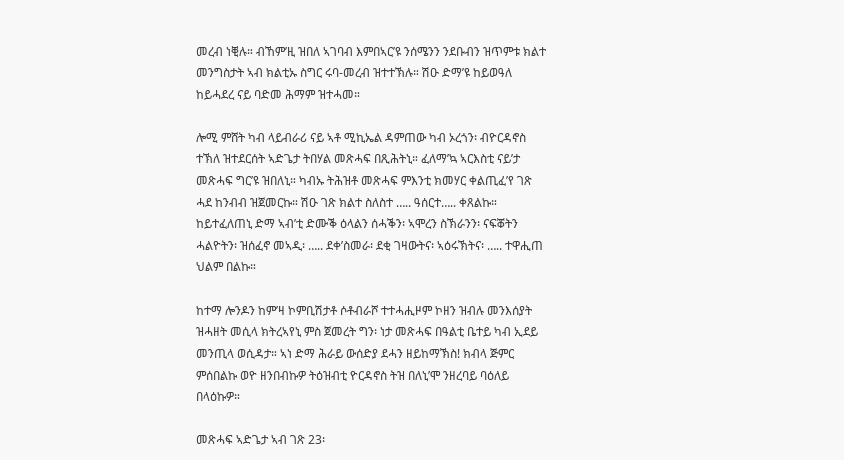መረብ ነቒሉ። ብኸም’ዚ ዝበለ ኣገባብ እምበኣር’ዩ ንሰሜንን ንደቡብን ዝጥምቱ ክልተ መንግስታት ኣብ ክልቲኡ ስግር ሩባ-መረብ ዝተተኽሉ። ሽዑ ድማ’ዩ ከይወዓለ ከይሓደረ ናይ ባድመ ሕማም ዝተሓመ።

ሎሚ ምሸት ካብ ላይብራሪ ናይ ኣቶ ሚኪኤል ዳምጠው ካብ ኦረጎን፡ ብዮርዳኖስ ተኽለ ዝተደርሰት ኣድጌታ ትበሃል መጽሓፍ በጺሕትኒ። ፈለማ’ኳ ኣርእስቲ ናይ’ታ መጽሓፍ ግር’ዩ ዝበለኒ። ካብኡ ትሕዝቶ መጽሓፍ ምእንቲ ክመሃር ቀልጢፈ’የ ገጽ ሓደ ከንብብ ዝጀመርኩ። ሽዑ ገጽ ክልተ ስለስተ ….. ዓሰርተ….. ቀጸልኩ። ከይተፈለጠኒ ድማ ኣብ’ቲ ድሙቕ ዕላልን ሰሓቕን፡ ኣሞረን ስኽራንን፡ ናፍቖትን ሓልዮትን፡ ዝሰፈኖ መኣዲ፡ ….. ደቀ’ስመራ፡ ደቂ ገዛውትና፡ ኣዕሩኽትና፡ ….. ተዋሒጠ ህልም በልኩ።

ከተማ ሎንዶን ከም’ዛ ኮምቢሽታቶ ሶቶብራሾ ተተሓሒዞም ኮዘን ዝብሉ መንእሰያት ዝሓዘት መሲላ ክትረኣየኒ ምስ ጀመረት ግን፡ ነታ መጽሓፍ በዓልቲ ቤተይ ካብ ኢደይ መንጢላ ወሲዳታ። ኣነ ድማ ሕራይ ውሰድያ ደሓን ዘይከማኽስ! ክብላ ጅምር ምሰበልኩ ወዮ ዘንበብኩዎ ትዕዝብቲ ዮርዳኖስ ትዝ በለኒ’ሞ ንዘረባይ ባዕለይ  በላዕኩዎ።

መጽሓፍ ኣድጌታ ኣብ ገጽ 23፡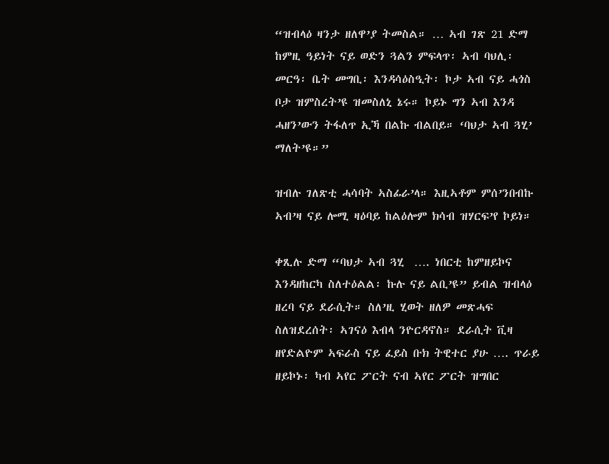“ዝብላዕ ዛንታ ዘለዋ’ያ ትመስል። … ኣብ ገጽ 21 ድማ ከምዚ ዓይነት ናይ ወድን ጓልን ምፍላጥ፡ ኣብ ባህሊ፡ መርዓ፡ ቤት መግቢ፡ እንዳሳዕስዒት፡ ኮታ ኣብ ናይ ሓጎስ ቦታ ዝምስረት’ዩ ዝመስለኒ ኔሩ። ኮይኑ ግን ኣብ እንዳ ሓዘን’ውን ትፋለጥ ኢኻ በልኩ ብልበይ። ‘ባህታ ኣብ ጓሂ’ ማለት’ዩ።”

ዝብሉ ገለጽቲ ሓሳባት ኣስፊራ’ላ። እዚኣቶም ምሰ’ንበብኩ ኣብ’ዛ ናይ ሎሚ ዛዕባይ ከልዕሎም ክሳብ ዝሃርፍ’የ ኮይነ።

ቀጺሉ ድማ “ባህታ ኣብ ጓሂ  …. ነበርቲ ከምዘይኮና እንዳዘከርካ ስለተዕልል፡ ኩሉ ናይ ልቢ’ዩ” ይብል ዝብላዕ ዘረባ ናይ ደራሲት። ስለ’ዚ ሂወት ዘለዎ መጽሓፍ ስለዝደረሰት፡ ኣገናዕ እብላ ንዮርዳኖስ። ደራሲት ቪዛ ዘየድልዮም ኣፍራስ ናይ ፈይስ ቡክ ትዊተር ያሁ …. ጥራይ ዘይኮኑ፡ ካብ ኣየር ፖርት ናብ ኣየር ፖርት ዝግበር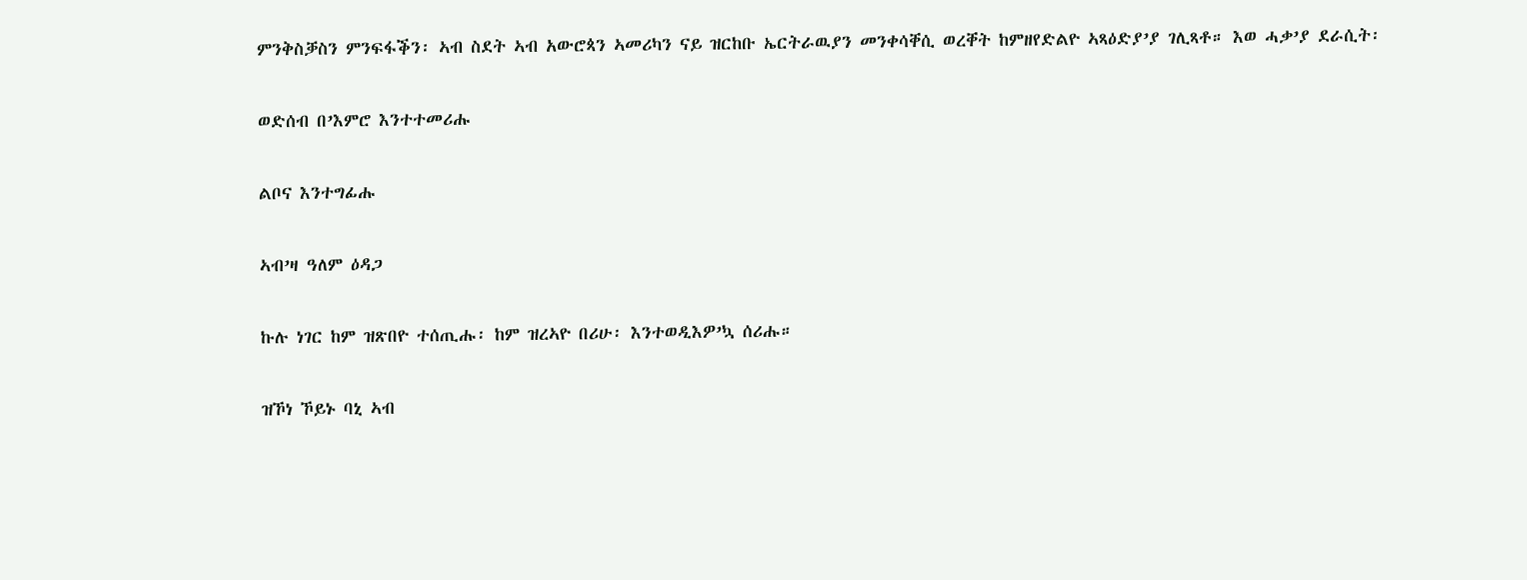ምንቅስቓስን ምንፍፋቕን፡ ኣብ ስደት ኣብ አውሮጳን ኣመሪካን ናይ ዝርከቡ ኤርትራዉያን መንቀሳቐሲ ወረቐት ከምዘየድልዮ ኣጻዕድያ’ያ ገሊጻቶ። እወ ሓቃ’ያ ደራሲት፡

ወድሰብ በ’እምሮ እንተተመሪሑ

ልቦና እንተግፊሑ

ኣብ’ዛ ዓለም ዕዳጋ

ኩሉ ነገር ከም ዝጽበዮ ተሰጢሑ፡ ከም ዝረኣዮ በሪሁ፡ እንተወዲእዎ’ኳ ሰሪሑ።

ዝኾነ ኾይኑ ባኒ ኣብ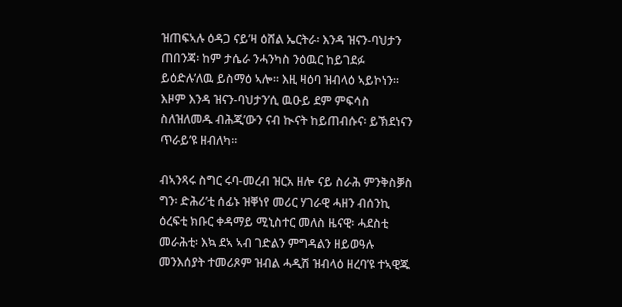ዝጠፍኣሉ ዕዳጋ ናይ’ዛ ዕሸል ኤርትራ፡ እንዳ ዝናን-ባህታን ጠበንጃ፡ ከም ታሴራ ንሓንካስ ንዕዉር ከይገደፉ ይዕድሉ’ለዉ ይስማዕ ኣሎ። እዚ ዛዕባ ዝብላዕ ኣይኮነን። እዞም እንዳ ዝናን-ባህታን’ሲ ዉዑይ ደም ምፍሳስ ስለዝለመዱ ብሕጂ’ውን ናብ ኲናት ከይጠብሱና፡ ይኽደነናን ጥራይ’ዩ ዘብለካ።

ብኣንጻሩ ስግር ሩባ-መረብ ዝርአ ዘሎ ናይ ስራሕ ምንቅስቓስ ግን፡ ድሕሪ’ቲ ሰፊኑ ዝቐነየ መሪር ሃገራዊ ሓዘን ብሰንኪ ዕረፍቲ ክቡር ቀዳማይ ሚኒስተር መለስ ዜናዊ፡ ሓደስቲ መራሕቲ፡ እኳ ደኣ ኣብ ገድልን ምግዳልን ዘይወዓሉ መንእሰያት ተመሪጾም ዝብል ሓዲሽ ዝብላዕ ዘረባ’ዩ ተኣዊጁ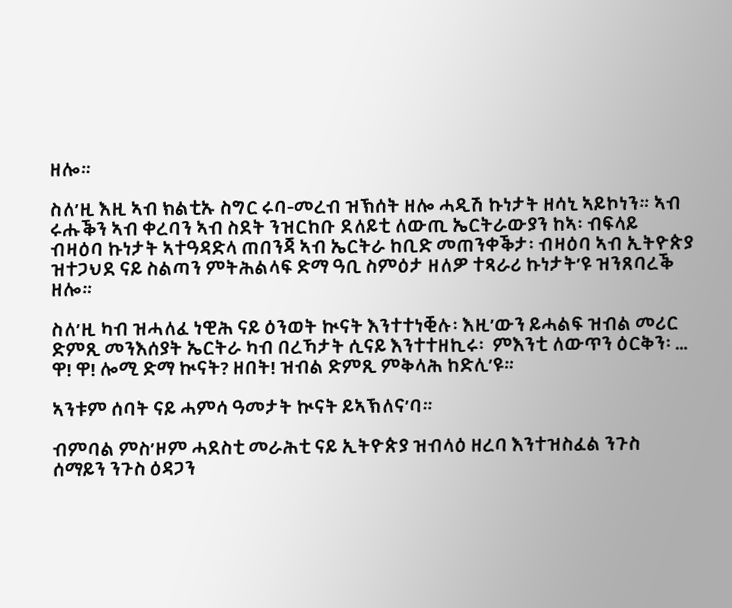ዘሎ።

ስለ’ዚ እዚ ኣብ ክልቲኡ ስግር ሩባ-መረብ ዝኽሰት ዘሎ ሓዲሽ ኩነታት ዘሳኒ ኣይኮነን። ኣብ ሩሑቕን ኣብ ቀረባን ኣብ ስደት ንዝርከቡ ደለይቲ ለውጢ ኤርትራውያን ከኣ፡ ብፍላይ ብዛዕባ ኩነታት ኣተዓዳድላ ጠበንጃ ኣብ ኤርትራ ከቢድ መጠንቀቕታ፡ ብዛዕባ ኣብ ኢትዮጵያ ዝተጋህደ ናይ ስልጣን ምትሕልላፍ ድማ ዓቢ ስምዕታ ዘለዎ ተጻራሪ ኩነታት’ዩ ዝንጸባረቕ ዘሎ።

ስለ’ዚ ካብ ዝሓለፈ ነዊሕ ናይ ዕንወት ኲናት እንተተነቒሉ፡ እዚ’ውን ይሓልፍ ዝብል መሪር ድምጺ መንእሰያት ኤርትራ ካብ በረኻታት ሲናይ እንተተዘኪሩ፡  ምእንቲ ለውጥን ዕርቅን፡ … ዋ! ዋ! ሎሚ ድማ ኲናት? ዘበት! ዝብል ድምጺ ምቅላሕ ከድሊ’ዩ።

ኣንቱም ሰባት ናይ ሓምሳ ዓመታት ኲናት ይኣኽለና’ባ።

ብምባል ምስ’ዞም ሓደስቲ መራሕቲ ናይ ኢትዮጵያ ዝብላዕ ዘረባ እንተዝስፈል ንጉስ ሰማይን ንጉስ ዕዳጋን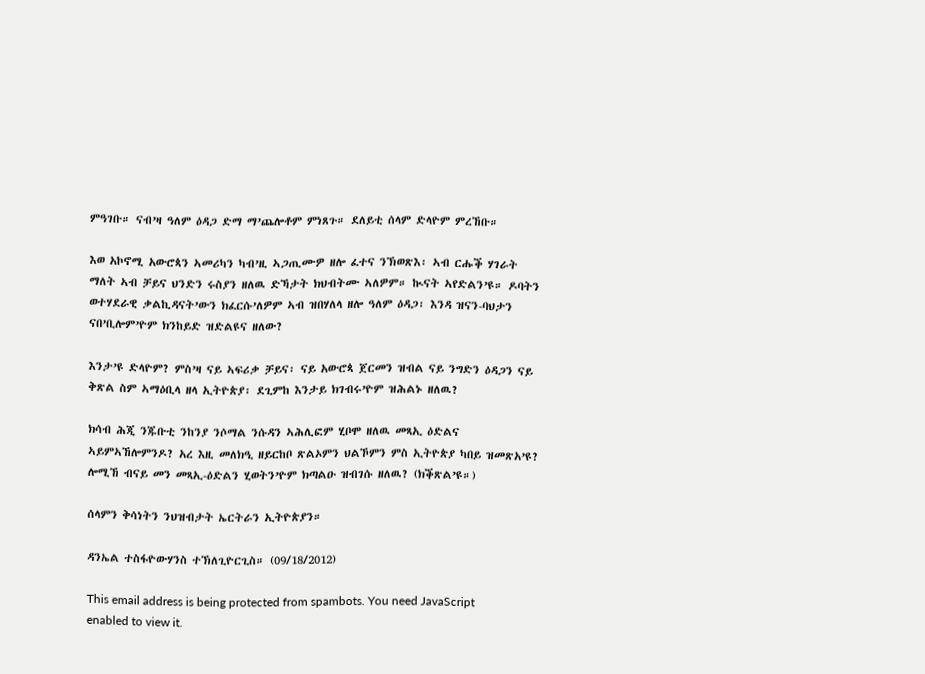ምዓገቡ። ናብ’ዛ ዓለም ዕዳጋ ድማ ማ’ጨሎቶም ምነጸጉ። ደለይቲ ሰላም ድላዮም ምረኸቡ።

እወ አኮኖሚ አውሮጳን ኣመሪካን ካብ’ዚ ኣጋጢሙዎ ዘሎ ፈተና ንኽወጽእ፡ ኣብ ርሑቕ ሃገራት ማለት ኣብ ቻይና ህንድን ሩስያን ዘለዉ ድኻታት ክህብትሙ ኣለዎም። ኲናት ኣየድልን’ዩ። ዶባትን ወተሃደራዊ ቃልኪዳናት’ውን ክፈርሱ’ለዎም ኣብ ዝበሃለላ ዘሎ ዓለም ዕዳጋ፡ እንዳ ዝናን-ባህታን ናበ’ቢሎም’ዮም ክንከይድ ዝድልዩና ዘለው?

እንታ’ዩ ድላዮም? ምስ’ዛ ናይ ኣፍሪቃ ቻይና፡ ናይ አውሮጳ ጀርመን ዝብል ናይ ንግድን ዕዳጋን ናይ ቅጽል ስም ኣማዕቢላ ዘላ ኢትዮጵያ፡ ደጊምከ እንታይ ክገብሩ’ዮም ዝሕልኑ ዘለዉ?

ክሳብ ሕጂ ንጁቡቲ ንከንያ ንሶማል ንሱዳን ኣሕሊፎም ሂቦሞ ዘለዉ መጻኢ ዕድልና ኣይምኣኸሎምንዶ? አረ እዚ መለክዒ ዘይርከቦ ጽልኦምን ህልኾምን ምስ ኢትዮጵያ ካበይ ዝመጽአ’ዩ? ሎሚኸ ብናይ መን መጻኢ-ዕድልን ሂወትን’ዮም ክጣልዑ ዝብገሱ ዘለዉ? (ክቕጽል’ዩ።)

ሰላምን ቅሳነትን ንህዝብታት ኤርትራን ኢትዮጵያን።

ዳንኤል ተስፋዮውሃንስ ተኽለጊዮርጊስ። (09/18/2012)

This email address is being protected from spambots. You need JavaScript enabled to view it.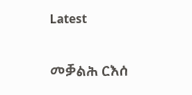Latest

መቓልሕ ርእሰ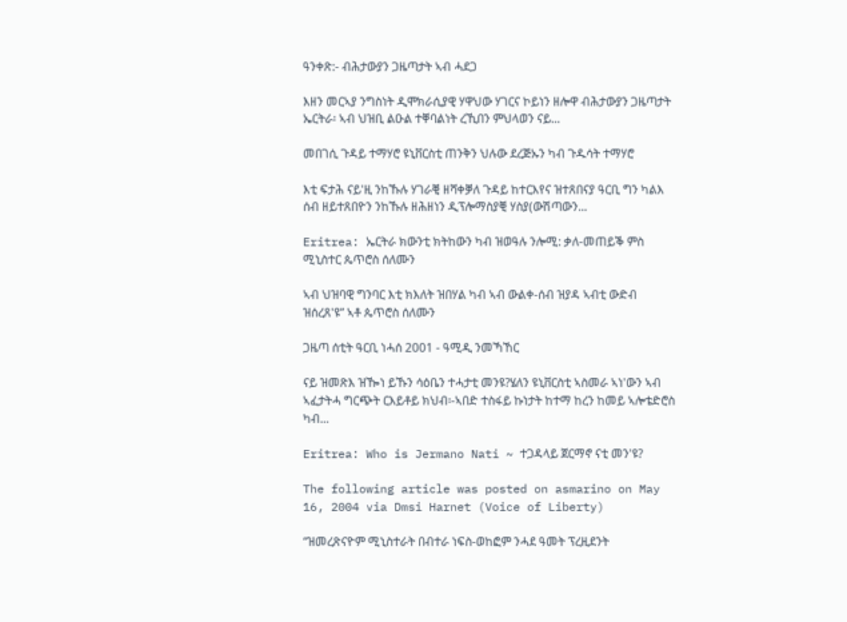ዓንቀጽ:- ብሕታውያን ጋዜጣታት ኣብ ሓደጋ

እዘን መርኣያ ንግስነት ዲሞክራሲያዊ ሃዋህው ሃገርና ኮይነን ዘሎዋ ብሕታውያን ጋዜጣታት ኤርትራ፡ ኣብ ህዝቢ ልዑል ተቐባልነት ረኺበን ምህላወን ናይ...

መበገሲ ጉዳይ ተማሃሮ ዩኒቨርስቲ ጠንቅን ህሉው ደረጅኡን ካብ ጉዱሳት ተማሃሮ

እቲ ፍታሕ ናይ'ዚ ንከኹሉ ሃገራቒ ዘሻቀቓለ ጉዳይ ከተርእየና ዝተጸበናያ ዓርቢ ግን ካልእ ሰብ ዘይተጸበዮን ንከኹሉ ዘሕዘነን ዲፕሎማስያቒ ሃስያ(ውሽጣውን...

Eritrea: ኤርትራ ክውንቲ ክትከውን ካብ ዝወዓሉ ንሎሚ: ቃለ-መጠይቕ ምስ ሚኒስተር ጴጥሮስ ሰለሙን

ኣብ ህዝባዊ ግንባር እቲ ክእለት ዝበሃል ካብ ኣብ ውልቀ-ሰብ ዝያዳ ኣብቲ ውድብ ዝሰረጸ'ዩ” ኣቶ ጴጥሮስ ሰለሙን

ጋዜጣ ሰቲት ዓርቢ ነሓሰ 2001 - ዓሚዲ ንመኻኸር

ናይ ዝመጽእ ዝዀነ ይኹን ሳዕቤን ተሓታቲ መንዩ?ሄለን ዩኒቨርስቲ ኣስመራ ኣነ'ውን ኣብ ኣፈታትሓ ግርጭት ርእይቶይ ክህብ፡-ኣበድ ተስፋይ ኩነታት ከተማ ከረን ከመይ ኣሎቴድሮስ ካብ...

Eritrea: Who is Jermano Nati ~ ተጋዳላይ ጀርማኖ ናቲ መን'ዩ?

The following article was posted on asmarino on May 16, 2004 via Dmsi Harnet (Voice of Liberty)

“ዝመረጽናዮም ሚኒስተራት በብተራ ነፍስ-ወከፎም ንሓደ ዓመት ፕረዚደንት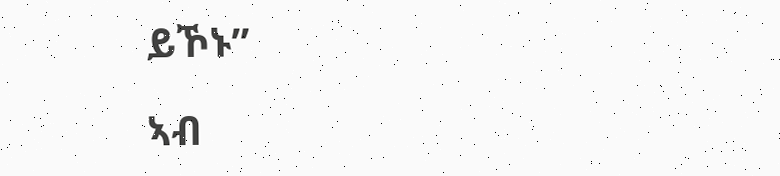ይኾኑ”

ኣብ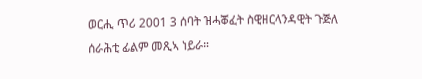ወርሒ ጥሪ 2001 3 ሰባት ዝሓቖፈት ስዊዘርላንዳዊት ጉጅለ ሰራሕቲ ፊልም መጺኣ ነይራ።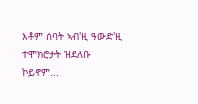እቶም ሰባት ኣብ'ዚ ዓውድ'ዚ ተሞክሮታት ዝደለቡ ኮይኖም...